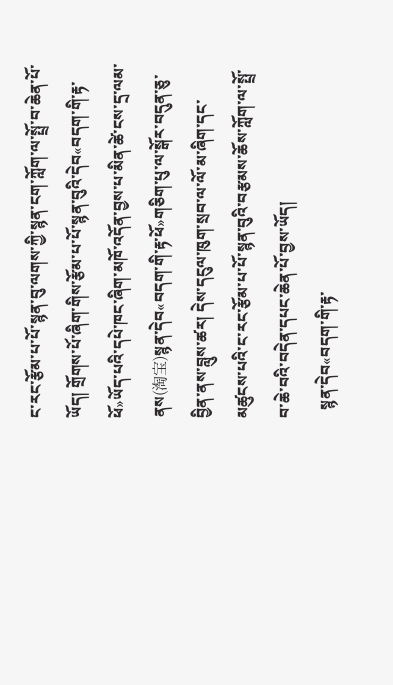ང་རང་རྩོམ་པ་པོ་སྙན་བུ་ལགས་ཀྱི་སྙན་ངག་ཀློག་ལ་སྤྲོ་བ་ཆེན་པོ་ཡོད། གྲོགས་པོ་ཞིག་གིས་རྩོམ་པ་པོ་སྙན་བུའི་དེབ«བདག་གི་རྟ་ཕོ»ཡོད་པའི་དཔེ་ཁང་ཞིག་མཁོ་འདོན་བྱས་པ་མིན་ཚེ་ངས་དྲ་ལམ་ནས(淘宝)སྙན་དེབ«བདག་གི་རྟ་ཕོ»གཅིག་པུ་ལ་སྒོར་བདུན་ཅུ་བྱིན་ནས་བླུས་ཚར། དེས་དངུལ་ཁུག་སྲབ་ལ་ལོ་མ་ཞིག་དང་མཚུངས་པའི་ང་རང་རྩོམ་པ་པོ་སྙན་བུའི་བརྩམས་ཆོས་ཀློག་ལ་སྤྲོ་བ་ཆེ་བའི་བདེན་དཔང་ཆེན་པོ་བྱས་ཡོད།
  སྙན་དེབ«བདག་གི་རྟ་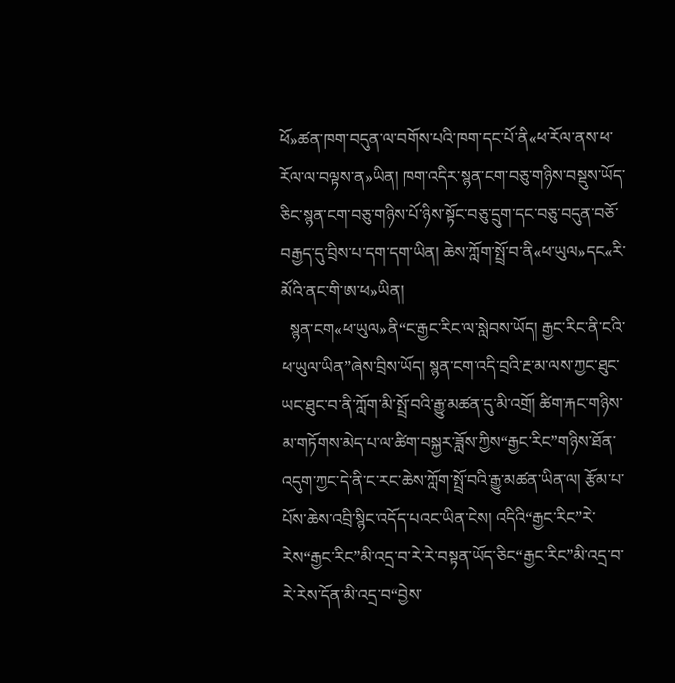ཕོ»ཚན་ཁག་བདུན་ལ་བགོས་པའི་ཁག་དང་པོ་ནི«ཕ་རོལ་ནས་ཕ་རོལ་ལ་བལྟས་ན»ཡིན། ཁག་འདིར་སྙན་ངག་བཅུ་གཉིས་བསྡུས་ཡོད་ཅིང་སྙན་ངག་བཅུ་གཉིས་པོ་ཉིས་སྟོང་བཅུ་དྲུག་དང་བཅུ་བདུན་བཅོ་བརྒྱད་དུ་བྲིས་པ་དག་དག་ཡིན། ཆེས་ཀློག་སྤྲོ་བ་ནི«ཕ་ཡུལ»དང«རི་མོའི་ནང་གི་ཨ་ཕ»ཡིན།
  སྙན་ངག«ཕ་ཡུལ»ནི“ང་རྒྱང་རིང་ལ་སླེབས་ཡོད། རྒྱང་རིང་ནི་ངའི་ཕ་ཡུལ་ཡིན”ཞེས་བྲིས་ཡོད། སྙན་ངག་འདི་བྲའི་རྔ་མ་ལས་ཀྱང་ཐུང་ཡང་ཐུང་བ་ནི་ཀློག་མི་སྤྲོ་བའི་རྒྱུ་མཚན་དུ་མི་འགྲོ། ཚིག་རྐང་གཉིས་མ་གཏོགས་མེད་པ་ལ་ཚིག་བསྐྱར་ཟློས་ཀྱིས“རྒྱང་རིང”གཉིས་ཐོན་འདུག་ཀྱང་དེ་ནི་ང་རང་ཆེས་ཀློག་སྤྲོ་བའི་རྒྱུ་མཚན་ཡིན་ལ། རྩོམ་པ་པོས་ཆེས་འབྲི་སྙིང་འདོད་པའང་ཡིན་ངེས། འདིའི“རྒྱང་རིང”རེ་རེས“རྒྱང་རིང”མི་འདྲ་བ་རེ་རེ་བསྟན་ཡོད་ཅིང“རྒྱང་རིང”མི་འདྲ་བ་རེ་རེས་དོན་མི་འདྲ་བ“བྱེས་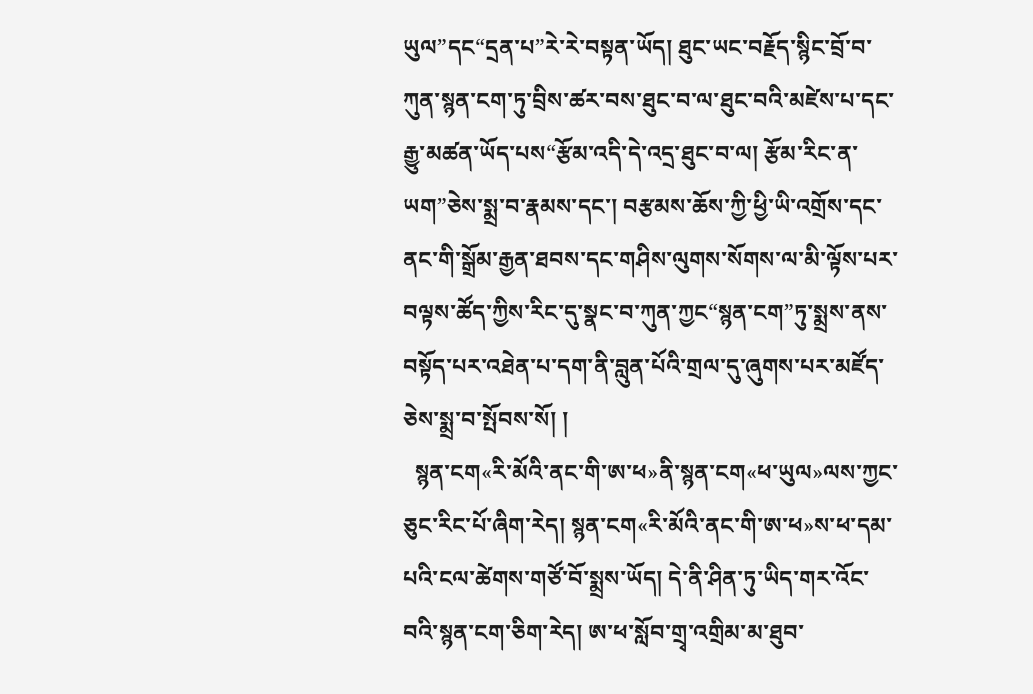ཡུལ”དང“དྲན་པ”རེ་རེ་བསྟན་ཡོད། ཐུང་ཡང་བརྗོད་སྙིང་བྲོ་བ་ཀུན་སྙན་ངག་ཏུ་བྲིས་ཚར་བས་ཐུང་བ་ལ་ཐུང་བའི་མཛེས་པ་དང་རྒྱུ་མཚན་ཡོད་པས“རྩོམ་འདི་དེ་འདྲ་ཐུང་བ་ལ། རྩོམ་རིང་ན་ཡག”ཅེས་སྨྲ་བ་རྣམས་དང་། བརྩམས་ཆོས་ཀྱི་ཕྱི་ཡི་འགྲོས་དང་ནང་གི་སྒྲོམ་རྒྱན་ཐབས་དང་གཤིས་ལུགས་སོགས་ལ་མི་ལྟོས་པར་བལྟས་ཚོད་ཀྱིས་རིང་དུ་སྣང་བ་ཀུན་ཀྱང“སྙན་ངག”ཏུ་སྨྲས་ནས་བསྟོད་པར་འཐེན་པ་དག་ནི་བླུན་པོའི་གྲལ་དུ་ཞུགས་པར་མཛོད་ཅེས་སྨྲ་བ་སྤོབས་སོ། །
  སྙན་ངག«རི་མོའི་ནང་གི་ཨ་ཕ»ནི་སྙན་ངག«ཕ་ཡུལ»ལས་ཀྱང་ཅུང་རིང་པོ་ཞིག་རེད། སྙན་ངག«རི་མོའི་ནང་གི་ཨ་ཕ»ས་ཕ་དམ་པའི་ངལ་ཚེགས་གཙོ་བོ་སྨྲས་ཡོད། དེ་ནི་ཤིན་ཏུ་ཡིད་གར་འོང་བའི་སྙན་ངག་ཅིག་རེད། ཨ་ཕ་སློབ་གྲྭ་འགྲིམ་མ་ཐུབ་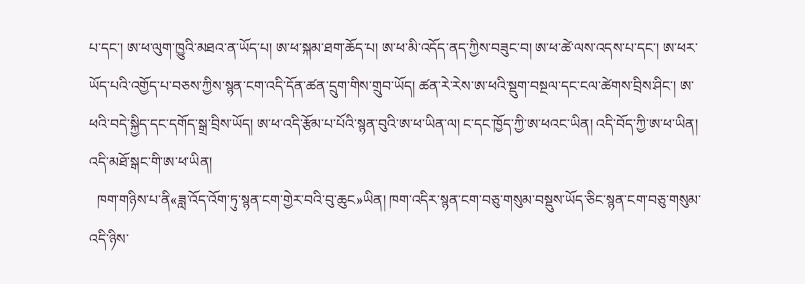པ་དང་། ཨ་ཕ་ལུག་ཁྱུའི་མཐའ་ན་ཡོད་པ། ཨ་ཕ་སྐམ་ཐག་ཆོད་པ། ཨ་ཕ་མི་འདོད་ནད་ཀྱིས་བཟུང་བ། ཨ་ཕ་ཚེ་ལས་འདས་པ་དང་། ཨ་ཕར་ཡོད་པའི་འགྱོད་པ་བཅས་ཀྱིས་སྙན་ངག་འདི་དོན་ཚན་དྲུག་གིས་གྲུབ་ཡོད། ཚན་རེ་རེས་ཨ་ཕའི་སྡུག་བསྔལ་དང་ངལ་ཚེགས་བྲིས་ཤིང་། ཨ་ཕའི་བདེ་སྐྱིད་དང་དགོད་སྒྲ་བྲིས་ཡོད། ཨ་ཕ་འདི་རྩོམ་པ་པོའི་སྙན་བུའི་ཨ་ཕ་ཡིན་ལ། ང་དང་ཁྱོད་ཀྱི་ཨ་ཕའང་ཡིན། འདི་བོད་ཀྱི་ཨ་ཕ་ཡིན། འདི་མཐོ་སྒང་གི་ཨ་ཕ་ཡིན།
  ཁག་གཉིས་པ་ནི«ཟླ་འོད་འོག་ཏུ་སྙན་ངག་གྱེར་བའི་བུ་ཆུང»ཡིན། ཁག་འདིར་སྙན་ངག་བཅུ་གསུམ་བསྡུས་ཡོད་ཅིང་སྙན་ངག་བཅུ་གསུམ་འདི་ཉིས་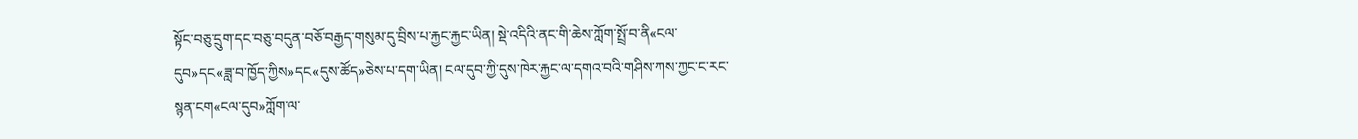སྟོང་བཅུ་དྲུག་དང་བཅུ་བདུན་བཅོ་བརྒྱད་གསུམ་དུ་བྲིས་པ་རྐྱང་རྐྱང་ཡིན། སྡེ་འདིའི་ནང་གི་ཆེས་ཀློག་སྤྲོ་བ་ནི«ངལ་དུབ»དང«ཟླ་བ་ཁྱོད་ཀྱིས»དང«དུས་ཚོད»ཅེས་པ་དག་ཡིན། ངལ་དུབ་ཀྱི་དུས་ཁེར་རྐྱང་ལ་དགའ་བའི་གཤིས་ཀས་ཀྱང་ང་རང་སྙན་ངག«ངལ་དུབ»ཀློག་ལ་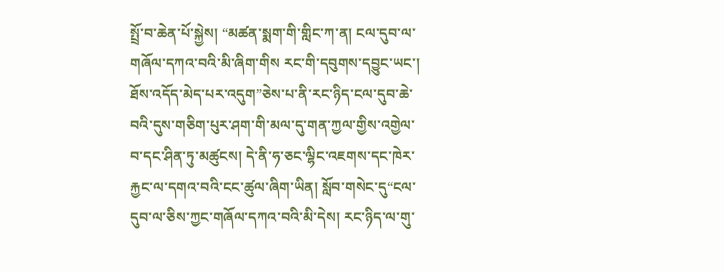སྤྲོ་བ་ཆེན་པོ་སྐྱེས། “མཚན་སྨག་གི་གླིང་ཀ་ན། ངལ་དུབ་ལ་གཞོལ་དཀའ་བའི་མི་ཞིག་གིས རང་གི་དབུགས་དབྱུང་ཡང་། ཐོས་འདོད་མེད་པར་འདུག”ཅེས་པ་ནི་རང་ཉིད་ངལ་དུབ་ཆེ་བའི་དུས་གཅིག་པུར་ཤག་གི་མལ་དུ་གན་ཀྱལ་གྱིས་འགྱེལ་བ་དང་ཤིན་ཏུ་མཚུངས། དེ་ནི་ཧ་ཅང་ལྷིང་འཇགས་དང་ཁེར་རྐྱང་ལ་དགའ་བའི་ངང་ཚུལ་ཞིག་ཡིན། སློབ་གསེང་དུ“ངལ་དུབ་ལ་ཅིས་ཀྱང་གཞོལ་དཀའ་བའི་མི་དེས། རང་ཉིད་ལ་གུ་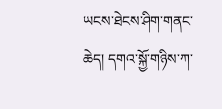ཡངས་ཐེངས་ཤིག་གནང་ཆེད། དགའ་སྐྱོ་གཉིས་ཀ་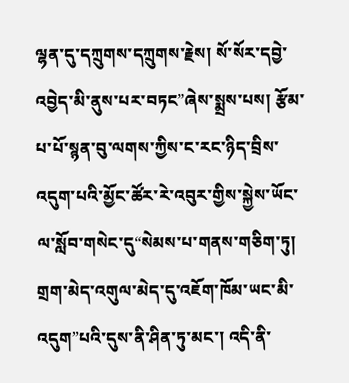ལྷན་དུ་དཀྲུགས་དཀྲུགས་རྗེས། སོ་སོར་དབྱེ་འབྱེད་མི་ནུས་པར་བཏང”ཞེས་སྨྲས་པས། རྩོམ་པ་པོ་སྙན་བུ་ལགས་ཀྱིས་ང་རང་ཉིད་བྲིས་འདུག་པའི་མྱོང་ཚོར་རེ་འབུར་གྱིས་སྐྱེས་ཡོང་ལ་སློབ་གསེང་དུ“སེམས་པ་གནས་གཅིག་ཏུ། གྲག་མེད་འགུལ་མེད་དུ་འཇོག་ཁོམ་ཡང་མི་འདུག”པའི་དུས་ནི་ཤིན་ཏུ་མང་། འདི་ནི་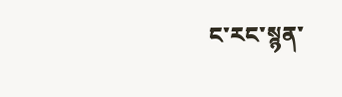ང་རང་སྙན་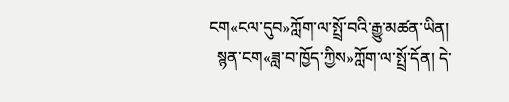ངག«ངལ་དུབ»ཀློག་ལ་སྤྲོ་བའི་རྒྱུ་མཚན་ཡིན།
  སྙན་ངག«ཟླ་བ་ཁྱོད་ཀྱིས»ཀློག་ལ་སྤྲོ་དོན། དེ་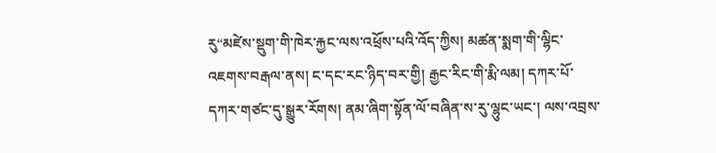རུ“མཛེས་སྡུག་གི་ཁེར་རྐྱང་ལས་འཕྲོས་པའི་འོད་ཀྱིས། མཚན་སྨག་གི་ལྷིང་འཇགས་བརྒལ་ནས། ང་དང་རང་ཉིད་བར་གྱི། རྒྱང་རིང་གི་རྨི་ལམ། དཀར་པོ་དཀར་གཙང་དུ་སྒྱུར་རོགས། ནམ་ཞིག་སྟོན་ལོ་བཞིན་ས་རུ་ལྷུང་ཡང་། ལས་འབྲས་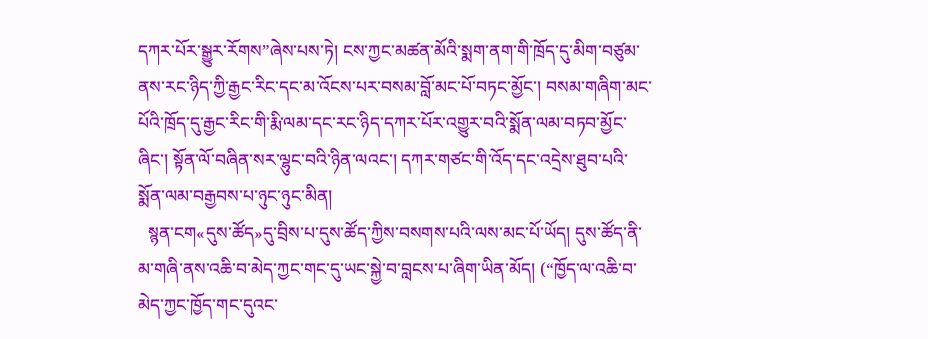དཀར་པོར་སྒྱུར་རོགས”ཞེས་པས་ཏེ། ངས་ཀྱང་མཚན་མོའི་སྨག་ནག་གི་ཁྲོད་དུ་མིག་བཙུམ་ནས་རང་ཉིད་ཀྱི་རྒྱང་རིང་དང་མ་འོངས་པར་བསམ་བློ་མང་པོ་བཏང་མྱོང་། བསམ་གཞིག་མང་པོའི་ཁྲོད་དུ་རྒྱང་རིང་གི་རྨི་ལམ་དང་རང་ཉིད་དཀར་པོར་འགྱུར་བའི་སྨོན་ལམ་བཏབ་མྱོང་ཞིང་། སྟོན་ལོ་བཞིན་སར་ལྷུང་བའི་ཉིན་ལའང་། དཀར་གཙང་གི་འོད་དང་འདྲེས་ཐུབ་པའི་སྨོན་ལམ་བརྒྱབས་པ་ཉུང་ཉུང་མིན།
  སྙན་ངག«དུས་ཚོད»དུ་བྲིས་པ་དུས་ཚོད་ཀྱིས་བསགས་པའི་ལས་མང་པོ་ཡོད། དུས་ཚོད་ནི་མ་གཞི་ནས་འཆི་བ་མེད་ཀྱང་གང་དུ་ཡང་སྐྱེ་བ་བླངས་པ་ཞིག་ཡིན་མོད། (“ཁྱོད་ལ་འཆི་བ་མེད་ཀྱང་ཁྱོད་གང་དུའང་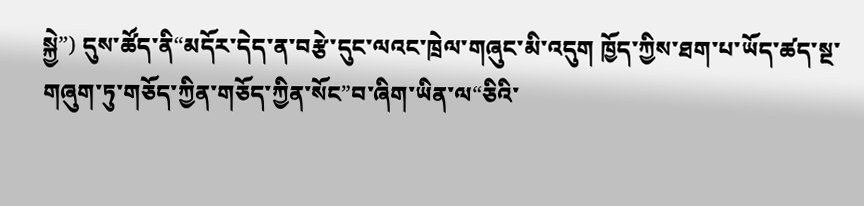སྐྱེ”) དུས་ཚོད་ནི“མདོར་དེད་ན་བརྩེ་དུང་ལའང་ཁྲེལ་གཞུང་མི་འདུག ཁྱོད་ཀྱིས་ཐག་པ་ཡོད་ཚད་སྔ་གཞུག་ཏུ་གཅོད་ཀྱིན་གཅོད་ཀྱིན་སོང”བ་ཞིག་ཡིན་ལ“ཅིའི་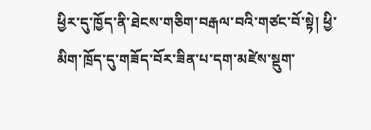ཕྱིར་དུ་ཁྱོད་ནི་ཐེངས་གཅིག་བརྒལ་བའི་གཙང་བོ་སྟེ། ཕྱི་མིག་ཁྲོད་དུ་གཟོད་བོར་ཟིན་པ་དག་མཛེས་སྡུག་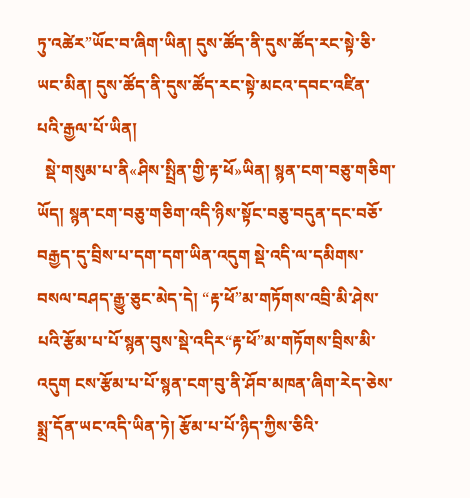ཏུ་འཚེར”ཡོང་བ་ཞིག་ཡིན། དུས་ཚོད་ནི་དུས་ཚོད་རང་སྟེ་ཅི་ཡང་མིན། དུས་ཚོད་ནི་དུས་ཚོད་རང་སྟེ་མངའ་དབང་འཛིན་པའི་རྒྱལ་པོ་ཡིན།
  སྡེ་གསུམ་པ་ནི«ཤིས་སྤྲིན་གྱི་རྟ་ཕོ»ཡིན། སྙན་ངག་བཅུ་གཅིག་ཡོད། སྙན་ངག་བཅུ་གཅིག་འདི་ཉིས་སྟོང་བཅུ་བདུན་དང་བཅོ་བརྒྱད་དུ་བྲིས་པ་དག་དག་ཡིན་འདུག སྡེ་འདི་ལ་དམིགས་བསལ་བཤད་རྒྱུ་ཅུང་མེད་དེ། “རྟ་ཕོ”མ་གཏོགས་འབྲི་མི་ཤེས་པའི་རྩོམ་པ་པོ་སྙན་བུས་སྡེ་འདིར“རྟ་ཕོ”མ་གཏོགས་བྲིས་མི་འདུག ངས་རྩོམ་པ་པོ་སྙན་ངག་བུ་ནི་ཤོབ་མཁན་ཞིག་རེད་ཅེས་སྨྲ་དོན་ཡང་འདི་ཡིན་ཏེ། རྩོམ་པ་པོ་ཉིད་ཀྱིས་ཅིའི་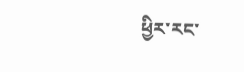ཕྱིར་རང་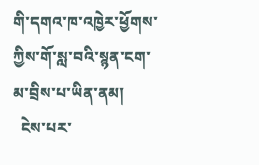གི་དགའ་ཁ་འཁྱེར་ཕྱོགས་ཀྱིས་གོ་སླ་བའི་སྙན་ངག་མ་བྲིས་པ་ཡིན་ནམ།
  ངེས་པར་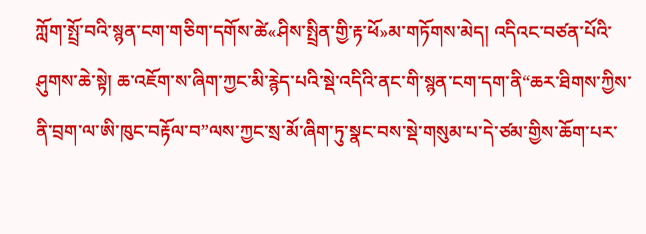ཀློག་སྤྲོ་བའི་སྙན་ངག་གཅིག་དགོས་ཚེ«ཤིས་སྤྲིན་གྱི་རྟ་ཕོ»མ་གཏོགས་མེད། འདིའང་བཙན་པོའི་ཤུགས་ཆེ་སྟེ། ཆ་འཇོག་ས་ཞིག་ཀྱང་མི་རྙེད་པའི་སྡེ་འདིའི་ནང་གི་སྙན་ངག་དག་ནི“ཆར་ཐིགས་ཀྱིས་ནི་བྲག་ལ་ཨི་ཁུང་བརྟོལ་བ”ལས་ཀྱང་སྲ་མོ་ཞིག་ཏུ་སྣང་བས་སྡེ་གསུམ་པ་དེ་ཙམ་གྱིས་ཆོག་པར་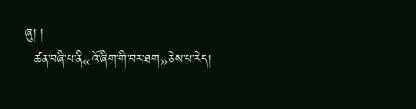ཞུ། །
  ཚན་བཞི་པ་ནི«འོ་ཞིག་གི་བར་ཐག»ཅེས་པ་རེད།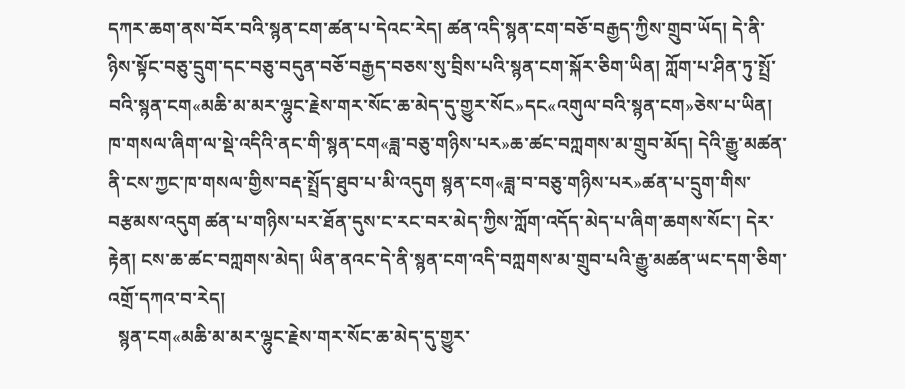དཀར་ཆག་ནས་བོར་བའི་སྙན་ངག་ཚན་པ་དེའང་རེད། ཚན་འདི་སྙན་ངག་བཅོ་བརྒྱད་ཀྱིས་གྲུབ་ཡོད། དེ་ནི་ཉིས་སྟོང་བཅུ་དྲུག་དང་བཅུ་བདུན་བཅོ་བརྒྱད་བཅས་སུ་བྲིས་པའི་སྙན་ངག་སྐོར་ཅིག་ཡིན། ཀློག་པ་ཤིན་ཏུ་སྤྲོ་བའི་སྙན་ངག«མཆི་མ་མར་ལྷུང་རྗེས་གར་སོང་ཆ་མེད་དུ་གྱུར་སོང»དང«འགུལ་བའི་སྙན་ངག»ཅེས་པ་ཡིན། ཁ་གསལ་ཞིག་ལ་སྡེ་འདིའི་ནང་གི་སྙན་ངག«ཟླ་བཅུ་གཉིས་པར»ཆ་ཚང་བཀླགས་མ་གྲུབ་མོད། དེའི་རྒྱུ་མཚན་ནི་ངས་ཀྱང་ཁ་གསལ་གྱིས་བརྡ་སྤྲོད་ཐུབ་པ་མི་འདུག སྙན་ངག«ཟླ་བ་བཅུ་གཉིས་པར»ཚན་པ་དྲུག་གིས་བརྩམས་འདུག ཚན་པ་གཉིས་པར་ཐོན་དུས་ང་རང་བར་མེད་ཀྱིས་ཀློག་འདོད་མེད་པ་ཞིག་ཆགས་སོང་། དེར་རྟེན། ངས་ཆ་ཚང་བཀླགས་མེད། ཡིན་ནའང་དེ་ནི་སྙན་ངག་འདི་བཀླགས་མ་གྲུབ་པའི་རྒྱུ་མཚན་ཡང་དག་ཅིག་འགྲོ་དཀའ་བ་རེད།
  སྙན་ངག«མཆི་མ་མར་ལྷུང་རྗེས་གར་སོང་ཆ་མེད་དུ་གྱུར་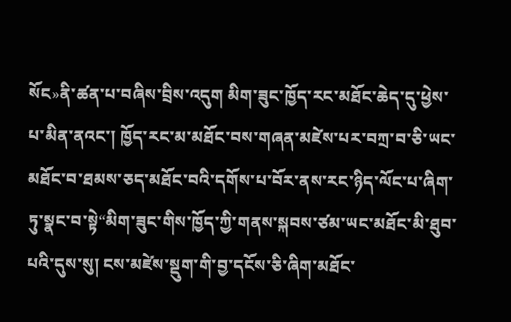སོང»ནི་ཚན་པ་བཞིས་བྲིས་འདུག མིག་ཟུང་ཁྱོད་རང་མཐོང་ཆེད་དུ་ཕྱེས་པ་མིན་ནའང་། ཁྱོད་རང་མ་མཐོང་བས་གཞན་མཛེས་པར་བཀྲ་བ་ཅི་ཡང་མཐོང་བ་ཐམས་ཅད་མཐོང་བའི་དགོས་པ་བོར་ནས་རང་ཉིད་ལོང་པ་ཞིག་ཏུ་སྣང་བ་སྟེ“མིག་ཟུང་གིས་ཁྱོད་ཀྱི་གནས་སྐབས་ཙམ་ཡང་མཐོང་མི་ཐུབ་པའི་དུས་སུ། ངས་མཛེས་སྡུག་གི་བྱ་དངོས་ཅི་ཞིག་མཐོང་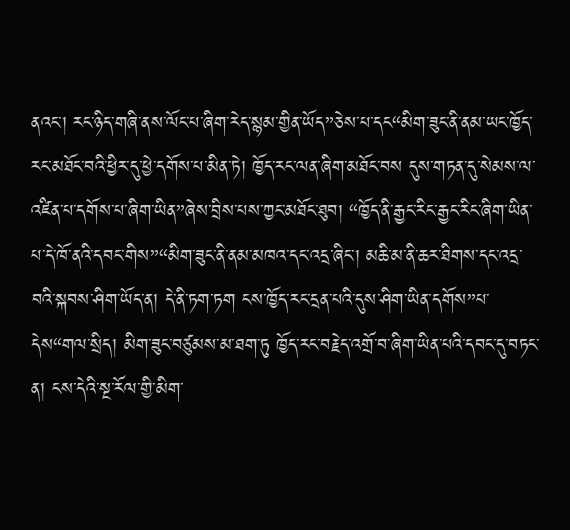ནའང་། རང་ཉིད་གཞི་ནས་ལོང་པ་ཞིག་རེད་སྙམ་གྱིན་ཡོད”ཅེས་པ་དང“མིག་ཟུང་ནི་ནམ་ཡང་ཁྱོད་རང་མཐོང་བའི་ཕྱིར་དུ་ཕྱེ་དགོས་པ་མིན་ཏེ། ཁྱོད་རང་ལན་ཞིག་མཐོང་བས དུས་གཏན་དུ་སེམས་ལ་འཛིན་པ་དགོས་པ་ཞིག་ཡིན”ཞེས་བྲིས་པས་ཀྱང་མཐོང་ཐུབ། “ཁྱོད་ནི་རྒྱང་རིང་རྒྱང་རིང་ཞིག་ཡིན་པ་དེ་ཁོ་ནའི་དབང་གིས”“མིག་ཟུང་ནི་ནམ་མཁའ་དང་འདྲ་ཞིང་། མཆི་མ་ནི་ཆར་ཐིགས་དང་འདྲ་བའི་སྐབས་ཤིག་ཡོད་ན། དེ་ནི་ཏག་ཏག ངས་ཁྱོད་རང་དྲན་པའི་དུས་ཤིག་ཡིན་དགོས”པ་དེས“གལ་སྲིད། མིག་ཟུང་བཙུམས་མ་ཐག་ཏུ ཁྱོད་རང་བརྗེད་འགྲོ་བ་ཞིག་ཡིན་པའི་དབང་དུ་བཏང་ན། ངས་དེའི་སྔ་རོལ་གྱི་མིག་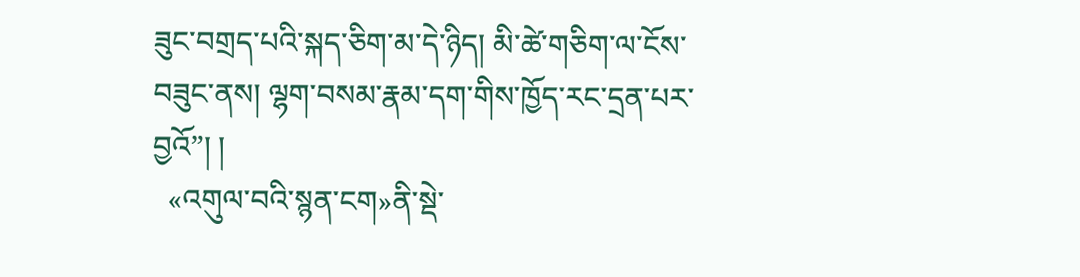ཟུང་བགྲད་པའི་སྐད་ཅིག་མ་དེ་ཉིད། མི་ཚེ་གཅིག་ལ་ངོས་བཟུང་ནས། ལྷག་བསམ་རྣམ་དག་གིས་ཁྱོད་རང་དྲན་པར་བྱའོ”། །
  «འགུལ་བའི་སྙན་ངག»ནི་སྡེ་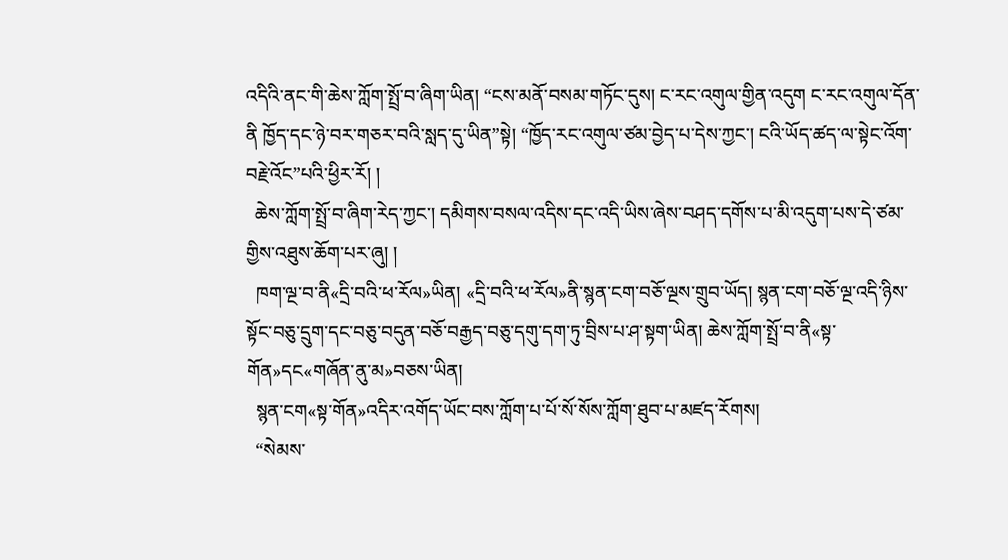འདིའི་ནང་གི་ཆེས་ཀློག་སྤྲོ་བ་ཞིག་ཡིན། “ངས་མནོ་བསམ་གཏོང་དུས། ང་རང་འགུལ་གྱིན་འདུག ང་རང་འགུལ་དོན་ནི ཁྱོད་དང་ཉེ་བར་གཅར་བའི་སླད་དུ་ཡིན”སྟེ། “ཁྱོད་རང་འགུལ་ཙམ་བྱེད་པ་དེས་ཀྱང་། ངའི་ཡོད་ཚད་ལ་སྟེང་འོག་བརྗེ་འོང”པའི་ཕྱིར་རོ། །
  ཆེས་ཀློག་སྤྲོ་བ་ཞིག་རེད་ཀྱང་། དམིགས་བསལ་འདིས་དང་འདི་ཡིས་ཞེས་བཤད་དགོས་པ་མི་འདུག་པས་དེ་ཙམ་གྱིས་འཐུས་ཆོག་པར་ཞུ། །
  ཁག་ལྔ་བ་ནི«དྲི་བའི་ཕ་རོལ»ཡིན། «དྲི་བའི་ཕ་རོལ»ནི་སྙན་ངག་བཅོ་ལྔས་གྲུབ་ཡོད། སྙན་ངག་བཅོ་ལྔ་འདི་ཉིས་སྟོང་བཅུ་དྲུག་དང་བཅུ་བདུན་བཅོ་བརྒྱད་བཅུ་དགུ་དག་ཏུ་བྲིས་པ་ཤ་སྟག་ཡིན། ཆེས་ཀློག་སྤྲོ་བ་ནི«སྟ་གོན»དང«གཞོན་ནུ་མ»བཅས་ཡིན།
  སྙན་ངག«སྟ་གོན»འདིར་འགོད་ཡོང་བས་ཀློག་པ་པོ་སོ་སོས་ཀློག་ཐུབ་པ་མཛད་རོགས།
  “སེམས་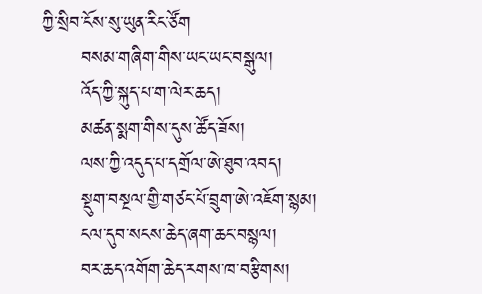ཀྱི་སྲིབ་ངོས་སུ་ཡུན་རིང་ཙོག
      བསམ་གཞིག་གིས་ཡང་ཡང་བསྒུལ།
      འོད་ཀྱི་སྐུད་པ་ག་ལེར་ཆད།
      མཚན་སྨག་གིས་དུས་ཚོད་ཟོས།
      ལས་ཀྱི་འདུད་པ་དགྲོལ་ཨེ་ཐུབ་འབད།
      སྡུག་བསྔལ་གྱི་གཙང་པོ་བྲུག་ཨེ་འཇོག་སྙམ།
      ངལ་དུབ་སངས་ཆེད་ཞག་ཆང་བསྙལ།
      བར་ཆད་འགོག་ཆེད་རགས་ཁ་བརྩིགས།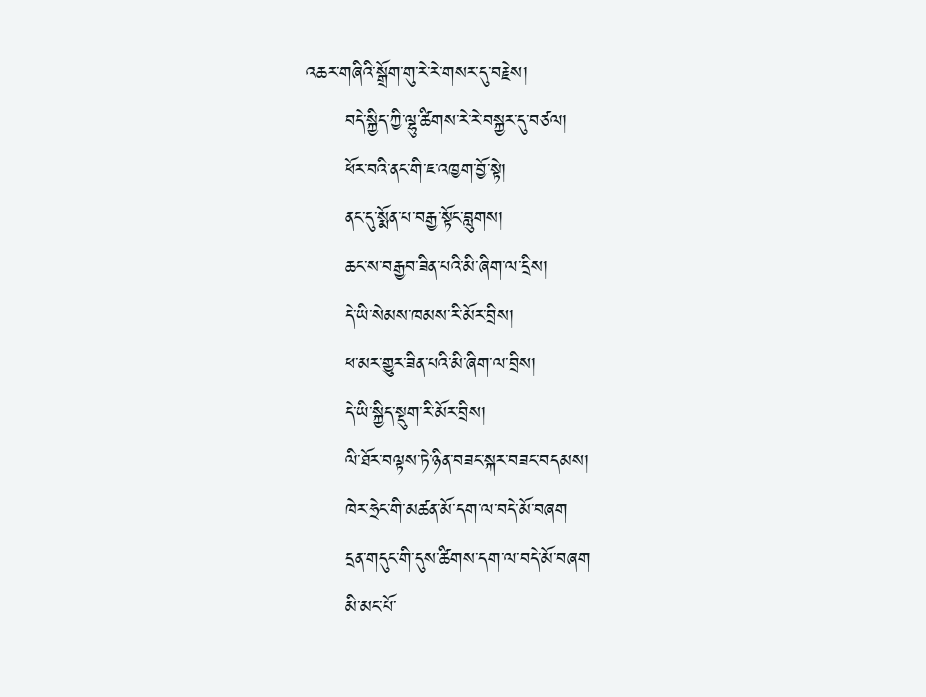འཆར་གཞིའི་སྒྲོག་གུ་རེ་རེ་གསར་དུ་བརྗེས།
      བདེ་སྐྱིད་ཀྱི་ལྷུ་ཚིགས་རེ་རེ་བསྐྱར་དུ་བཙལ།
      ཕོར་བའི་ནང་གི་ཇ་འཁྱག་བྱོ་སྟེ།
      ནང་དུ་སྨོན་པ་བརྒྱ་སྟོང་བླུགས།
      ཆང་ས་བརྒྱབ་ཟིན་པའི་མི་ཞིག་ལ་དྲིས།
      དེ་ཡི་སེམས་ཁམས་རི་མོར་བྲིས།
      ཕ་མར་གྱུར་ཟིན་པའི་མི་ཞིག་ལ་བྲིས།
      དེ་ཡི་སྐྱིད་སྡུག་རི་མོར་བྲིས།
      ལི་ཐོར་བལྟས་ཏེ་ཉིན་བཟང་སྐར་བཟང་བདམས།
      ཁེར་ཧྲེང་གི་མཚན་མོ་དག་ལ་བདེ་མོ་བཞག
      དྲན་གདུང་གི་དུས་ཚིགས་དག་ལ་བདེ་མོ་བཞག
      མི་མང་པོ་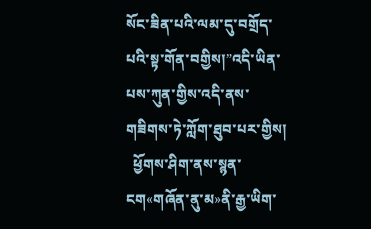སོང་ཟིན་པའི་ལམ་དུ་བགྲོད་པའི་སྟ་གོན་བགྱིས།”འདི་ཡིན་པས་ཀུན་གྱིས་འདི་ནས་གཟིགས་ཏེ་ཀློག་ཐུབ་པར་གྱིས།
  ཕྱོགས་ཤིག་ནས་སྙན་ངག«གཞོན་ནུ་མ»ནི་རྒྱ་ཡིག་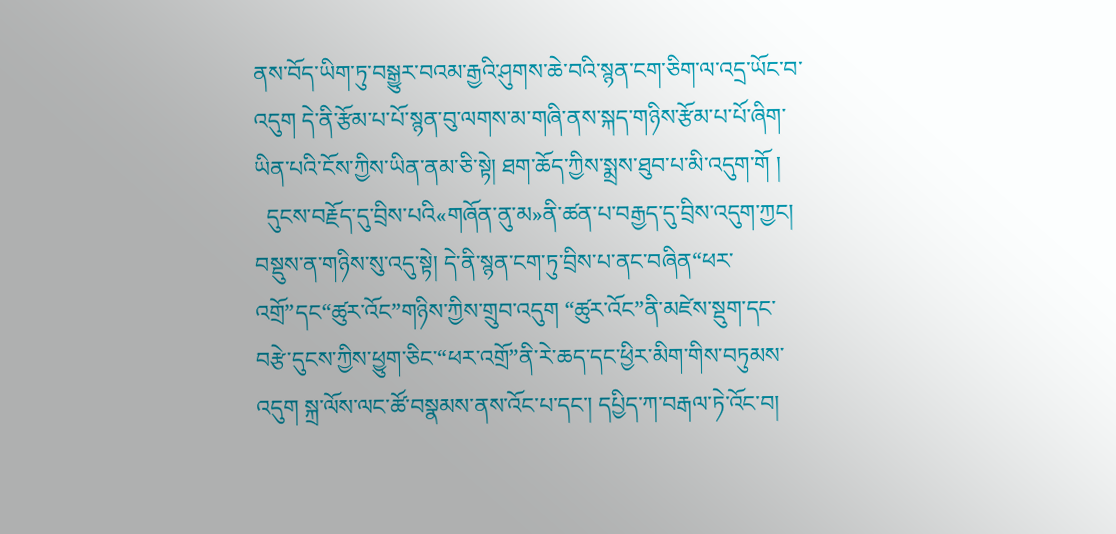ནས་བོད་ཡིག་ཏུ་བསྒྱུར་བའམ་རྒྱའི་ཤུགས་ཆེ་བའི་སྙན་ངག་ཅིག་ལ་འདྲ་ཡོང་བ་འདུག དེ་ནི་རྩོམ་པ་པོ་སྙན་བུ་ལགས་མ་གཞི་ནས་སྐད་གཉིས་རྩོམ་པ་པོ་ཞིག་ཡིན་པའི་ངོས་ཀྱིས་ཡིན་ནམ་ཅི་སྟེ། ཐག་ཆོད་ཀྱིས་སྨྲས་ཐུབ་པ་མི་འདུག་གོ །
  དུངས་བརྗོད་དུ་བྲིས་པའི«གཞོན་ནུ་མ»ནི་ཚན་པ་བརྒྱད་དུ་བྲིས་འདུག་ཀྱང། བསྡུས་ན་གཉིས་སུ་འདུ་སྟེ། དེ་ནི་སྙན་ངག་ཏུ་བྲིས་པ་ནང་བཞིན“ཕར་འགྲོ”དང“ཚུར་འོང”གཉིས་ཀྱིས་གྲུབ་འདུག “ཚུར་འོང”ནི་མཛེས་སྡུག་དང་བརྩེ་དུངས་ཀྱིས་ཕྱུག་ཅིང་“ཕར་འགྲོ”ནི་རེ་ཆད་དང་ཕྱིར་མིག་གིས་བཏུམས་འདུག སྐྲ་ལོས་ལང་ཚོ་བསྣམས་ནས་འོང་པ་དང་། དཔྱིད་ཀ་བརྒལ་ཏེ་འོང་བ།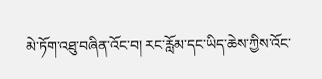མེ་ཏོག་འཐུ་བཞིན་འོང་བ། རང་རློམ་དང་ཡིད་ཆེས་ཀྱིས་འོང་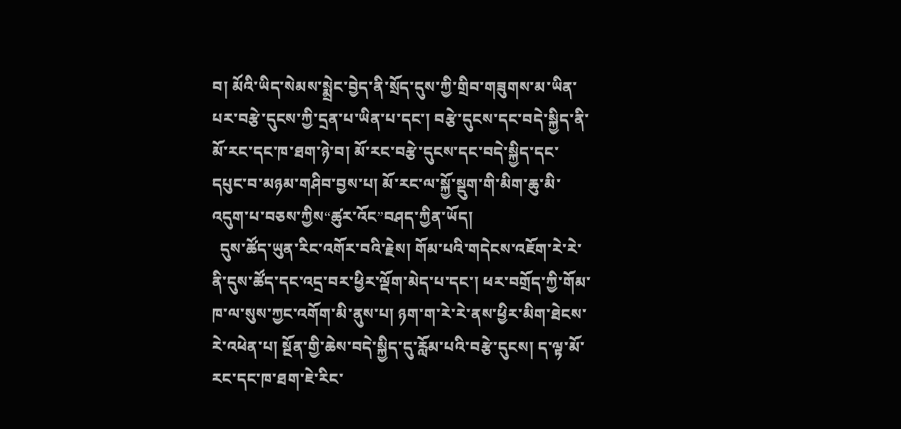བ། མོའི་ཡིད་སེམས་སྨྲེང་བྱེད་ནི་སྲོད་དུས་ཀྱི་གྲིབ་གཟུགས་མ་ཡིན་པར་བརྩེ་དུངས་ཀྱི་དྲན་པ་ཡིན་པ་དང་། བརྩེ་དུངས་དང་བདེ་སྐྱིད་ནི་མོ་རང་དང་ཁ་ཐག་ཉེ་བ། མོ་རང་བརྩེ་དུངས་དང་བདེ་སྐྱིད་དང་དཔུང་བ་མཉམ་གཤིབ་བྱས་པ། མོ་རང་ལ་སྐྱོ་སྡུག་གི་མིག་ཆུ་མི་འདུག་པ་བཅས་ཀྱིས“ཚུར་འོང”བཤད་ཀྱིན་ཡོད།
  དུས་ཚོད་ཡུན་རིང་འགོར་བའི་རྗེས། གོམ་པའི་གདེངས་འཇོག་རེ་རེ་ནི་དུས་ཚོད་དང་འདྲ་བར་ཕྱིར་ལྡོག་མེད་པ་དང་། ཕར་བགྲོད་ཀྱི་གོམ་ཁ་ལ་སུས་ཀྱང་འགོག་མི་ནུས་པ། ཉག་ག་རེ་རེ་ནས་ཕྱིར་མིག་ཐེངས་རེ་འཕེན་པ། སྔོན་གྱི་ཆེས་བདེ་སྐྱིད་དུ་རློམ་པའི་བརྩེ་དུངས། ད་ལྟ་མོ་རང་དང་ཁ་ཐག་ཇེ་རིང་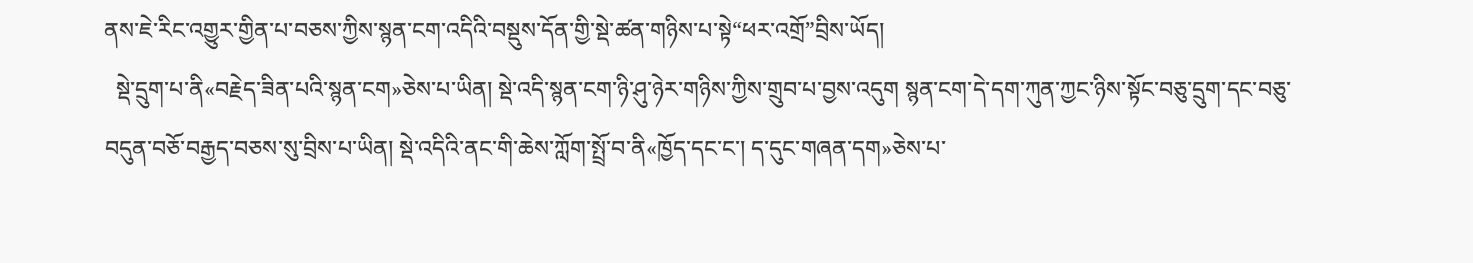ནས་ཇེ་རིང་འགྱུར་གྱིན་པ་བཅས་ཀྱིས་སྙན་ངག་འདིའི་བསྡུས་དོན་གྱི་སྡེ་ཚན་གཉིས་པ་སྟེ“ཕར་འགྲོ”བྲིས་ཡོད།
  སྡེ་དྲུག་པ་ནི«བརྗེད་ཟིན་པའི་སྙན་ངག»ཅེས་པ་ཡིན། སྡེ་འདི་སྙན་ངག་ཉི་ཤུ་ཉེར་གཉིས་ཀྱིས་གྲུབ་པ་བྱས་འདུག སྙན་ངག་དེ་དག་ཀུན་ཀྱང་ཉིས་སྟོང་བཅུ་དྲུག་དང་བཅུ་བདུན་བཅོ་བརྒྱད་བཅས་སུ་བྲིས་པ་ཡིན། སྡེ་འདིའི་ནང་གི་ཆེས་ཀློག་སྤྲོ་བ་ནི«ཁྱོད་དང་ང་། ད་དུང་གཞན་དག»ཅེས་པ་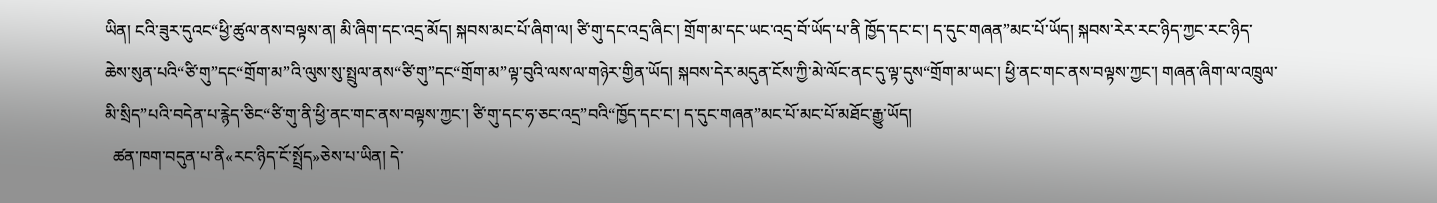ཡིན། ངའི་ཟུར་དུའང“ཕྱི་ཚུལ་ནས་བལྟས་ན། མི་ཞིག་དང་འདྲ་མོད། སྐབས་མང་པོ་ཞིག་ལ། ཙི་གུ་དང་འདྲ་ཞིང་། གྲོག་མ་དང་ཡང་འདྲ་བོ་ཡོད་པ་ནི ཁྱོད་དང་ང་། ད་དུང་གཞན”མང་པོ་ཡོད། སྐབས་རེར་རང་ཉིད་ཀྱང་རང་ཉིད་ཆེས་སུན་པའི“ཙི་གུ”དང“གྲོག་མ”འི་ལུས་སུ་སྤྲུལ་ནས“ཙི་གུ”དང“གྲོག་མ”ལྟ་བུའི་ལས་ལ་གཉེར་གྱིན་ཡོད། སྐབས་དེར་མདུན་ངོས་ཀྱི་མེ་ལོང་ནང་དུ་ལྟ་དུས“གྲོག་མ་ཡང་། ཕྱི་ནང་གང་ནས་བལྟས་ཀྱང་། གཞན་ཞིག་ལ་འཁྲུལ་མི་སྲིད”པའི་བདེན་པ་རྙེད་ཅིང“ཙི་གུ་ནི་ཕྱི་ནང་གང་ནས་བལྟས་ཀྱང་། ཙི་གུ་དང་ཧ་ཅང་འདྲ”བའི“ཁྱོད་དང་ང་། ད་དུང་གཞན”མང་པོ་མང་པོ་མཐོང་རྒྱུ་ཡོད།
  ཚན་ཁག་བདུན་པ་ནི«རང་ཉིད་ངོ་སྤྲོད»ཅེས་པ་ཡིན། དེ་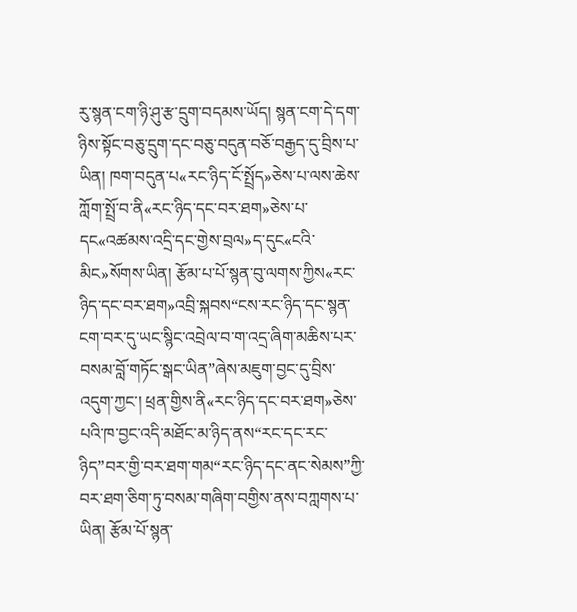རུ་སྙན་ངག་ཉི་ཤུ་རྩ་དྲུག་བདམས་ཡོད། སྙན་ངག་དེ་དག་ཉིས་སྟོང་བཅུ་དྲུག་དང་བཅུ་བདུན་བཅོ་བརྒྱད་དུ་བྲིས་པ་ཡིན། ཁག་བདུན་པ«རང་ཉིད་ངོ་སྤྲོད»ཅེས་པ་ལས་ཆེས་ཀློག་སྤྲོ་བ་ནི«རང་ཉིད་དང་བར་ཐག»ཅེས་པ་དང«འཚམས་འདྲི་དང་གྱེས་བྲལ»ད་དུང«ངའི་མིང»སོགས་ཡིན། རྩོམ་པ་པོ་སྙན་བུ་ལགས་ཀྱིས«རང་ཉིད་དང་བར་ཐག»འབྲི་སྐབས“ངས་རང་ཉིད་དང་སྙན་ངག་བར་དུ་ཡང་སྙིང་འབྲེལ་བ་ག་འདྲ་ཞིག་མཆིས་པར་བསམ་བློ་གཏོང་སྒང་ཡིན”ཞེས་མཇུག་བྱང་དུ་བྲིས་འདུག་ཀྱང་། ཕྲན་གྱིས་ནི«རང་ཉིད་དང་བར་ཐག»ཅེས་པའི་ཁ་བྱང་འདི་མཐོང་མ་ཉིད་ནས“རང་དང་རང་ཉིད”བར་གྱི་བར་ཐག་གམ“རང་ཉིད་དང་ནང་སེམས”ཀྱི་བར་ཐག་ཅིག་ཏུ་བསམ་གཞིག་བགྱིས་ནས་བཀླགས་པ་ཡིན། རྩོམ་པོ་སྙན་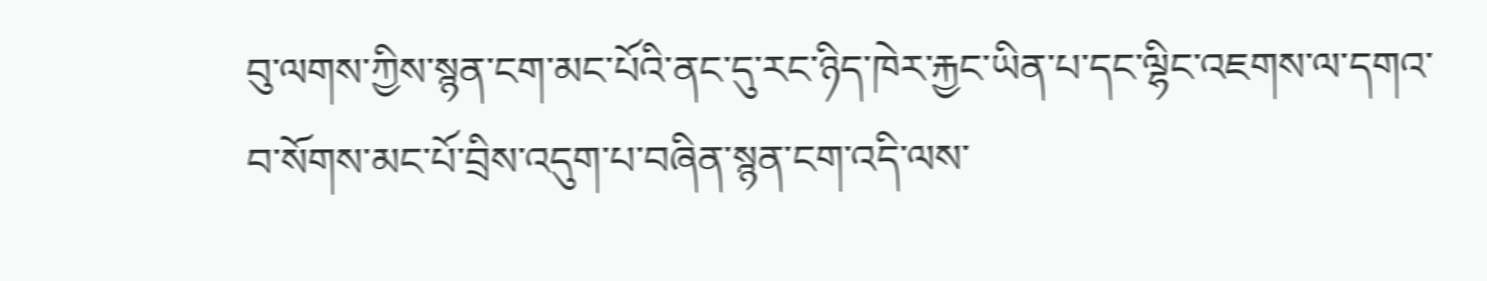བུ་ལགས་ཀྱིས་སྙན་ངག་མང་པོའི་ནང་དུ་རང་ཉིད་ཁེར་རྐྱང་ཡིན་པ་དང་ལྷིང་འཇགས་ལ་དགའ་བ་སོགས་མང་པོ་བྲིས་འདུག་པ་བཞིན་སྙན་ངག་འདི་ལས་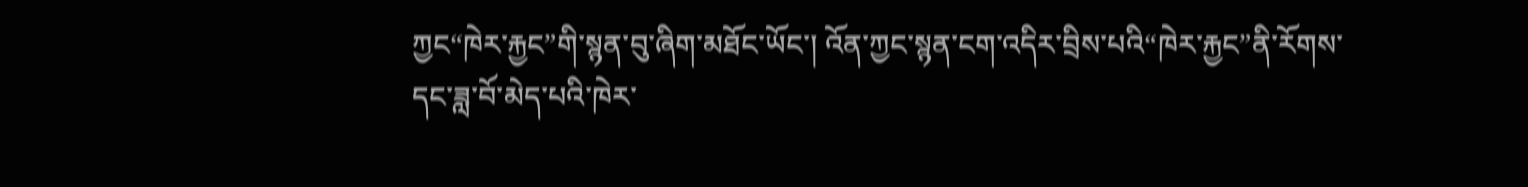ཀྱང“ཁེར་རྐྱང”གི་སྙན་བུ་ཞིག་མཐོང་ཡོང་། འོན་ཀྱང་སྙན་ངག་འདིར་བྲིས་པའི“ཁེར་རྐྱང”ནི་རོགས་དང་ཟླ་བོ་མེད་པའི་ཁེར་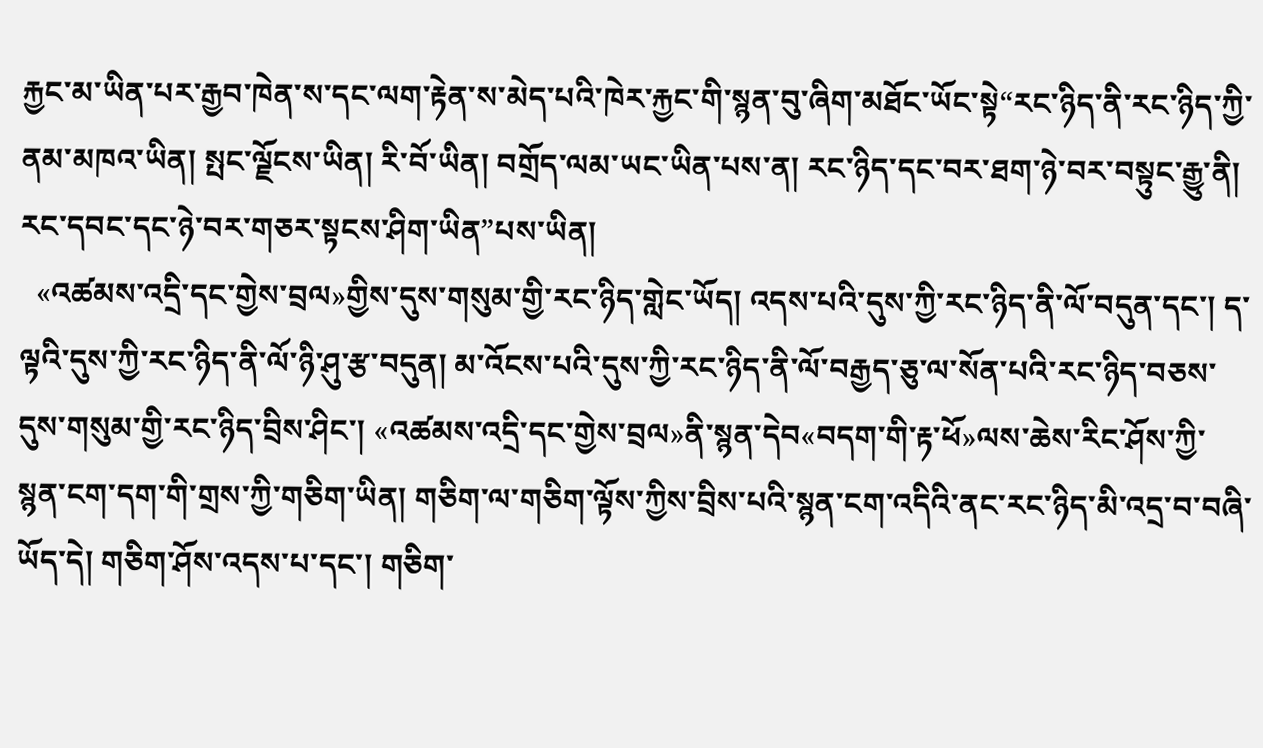རྐྱང་མ་ཡིན་པར་རྒྱབ་ཁེན་ས་དང་ལག་རྟེན་ས་མེད་པའི་ཁེར་རྐྱང་གི་སྙན་བུ་ཞིག་མཐོང་ཡོང་སྟེ“རང་ཉིད་ནི་རང་ཉིད་ཀྱི་ནམ་མཁའ་ཡིན། སྤང་ལྗོངས་ཡིན། རི་བོ་ཡིན། བགྲོད་ལམ་ཡང་ཡིན་པས་ན། རང་ཉིད་དང་བར་ཐག་ཉེ་བར་བསྟུང་རྒྱུ་ནི། རང་དབང་དང་ཉེ་བར་གཅར་སྟངས་ཤིག་ཡིན”པས་ཡིན།
  «འཚམས་འདྲི་དང་གྱེས་བྲལ»གྱིས་དུས་གསུམ་གྱི་རང་ཉིད་གླེང་ཡོད། འདས་པའི་དུས་ཀྱི་རང་ཉིད་ནི་ལོ་བདུན་དང་། ད་ལྟའི་དུས་ཀྱི་རང་ཉིད་ནི་ལོ་ཉི་ཤུ་རྩ་བདུན། མ་འོངས་པའི་དུས་ཀྱི་རང་ཉིད་ནི་ལོ་བརྒྱད་ཅུ་ལ་སོན་པའི་རང་ཉིད་བཅས་དུས་གསུམ་གྱི་རང་ཉིད་བྲིས་ཤིང་། «འཚམས་འདྲི་དང་གྱེས་བྲལ»ནི་སྙན་དེབ«བདག་གི་རྟ་ཕོ»ལས་ཆེས་རིང་ཤོས་ཀྱི་སྙན་ངག་དག་གི་གྲས་ཀྱི་གཅིག་ཡིན། གཅིག་ལ་གཅིག་ལྟོས་ཀྱིས་བྲིས་པའི་སྙན་ངག་འདིའི་ནང་རང་ཉིད་མི་འདྲ་བ་བཞི་ཡོད་དེ། གཅིག་ཤོས་འདས་པ་དང་། གཅིག་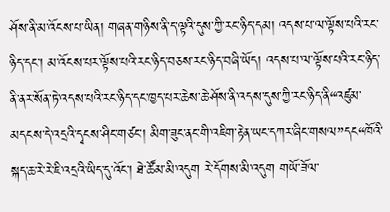ཤོས་ནི་མ་འོངས་པ་ཡིན། གཞན་གཉིས་ནི་ད་ལྟའི་དུས་ཀྱི་རང་ཉིད་དམ། འདས་པ་ལ་ལྟོས་པའི་རང་ཉིད་དང་། མ་འོངས་པར་ལྟོས་པའི་རང་ཉིད་བཅས་རང་ཉིད་བཞི་ཡོད། འདས་པ་ལ་ལྟོས་པའི་རང་ཉིད་ནི་ནར་སོན་ཏེ་འདས་པའི་རང་ཉིད་དང་ཁྱད་པར་ཆེས་ཆེ་ཤོས་ནི་འདས་དུས་ཀྱི་རང་ཉིད་ནི“འཛུམ་མདངས་དེ་འདྲའི་དྭངས་ཤིང་གཙང་། མིག་ཟུང་ནང་གི་འཇིག་རྟེན་ཡང་དཀར་ཞིང་གསལ”དང“ཁོའི་སྐད་ཆ་རེ་རེ་ཇི་འདྲའི་ཡིད་དུ་འོང་། ཐེ་ཚོམ་མི་འདུག རེ་དོགས་མི་འདུག གཡོ་ཟོལ་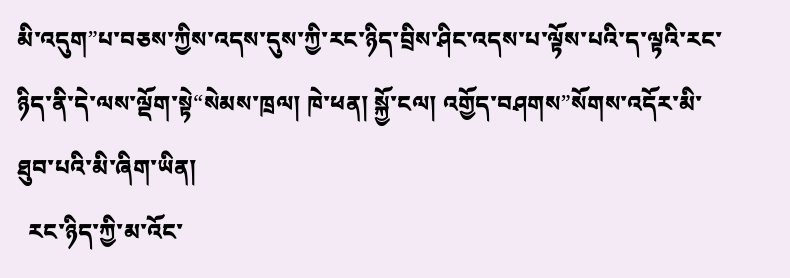མི་འདུག”པ་བཅས་ཀྱིས་འདས་དུས་ཀྱི་རང་ཉིད་བྲིས་ཤིང་འདས་པ་ལྟོས་པའི་ད་ལྟའི་རང་ཉིད་ནི་དེ་ལས་ལྡོག་སྟེ“སེམས་ཁྲལ། ཁེ་ཕན། སྐྱོ་ངལ། འགྱོད་བཤགས”སོགས་འདོར་མི་ཐུབ་པའི་མི་ཞིག་ཡིན།
  རང་ཉིད་ཀྱི་མ་འོང་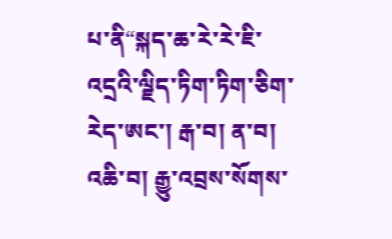པ་ནི“སྐད་ཆ་རེ་རེ་ཇི་འདྲའི་ལྗིད་ཏིག་ཏིག་ཅིག་རེད་ཨང་། རྒ་བ། ན་བ། འཆི་བ། རྒྱུ་འབྲས་སོགས་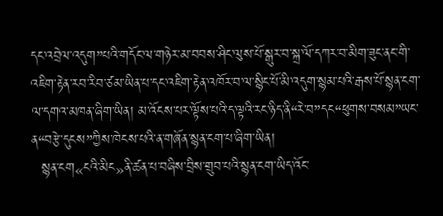དང་འབྲེལ་འདུག”པའི་གདོང་ལ་གཉེར་མ་བབས་ཤིང་ལུས་པོ་སྒུར་བ་སྐྲ་ལོ་དཀར་བ་མིག་ཟུང་ནང་གི་འཇིག་རྟེན་རབ་རིབ་ཙམ་ཡིན་པ་དང་འཇིག་རྟེན་འཁོར་བ་ལ་སྙིང་པོ་མི་འདུག་སྙམ་པའི་རྒས་པོ་སྙན་ངག་ལ་དགའ་མཁན་ཞིག་ཡིན། མ་འོངས་པར་ལྟོས་པའི་ད་ལྟའི་རང་ཉིད་ནི“རེ་བ”དང“ཕུགས་བསམ”ཡང་ན“བརྩེ་དུངས”ཀྱིས་ཁེངས་པའི་ན་གཞོན་སྙན་ངག་པ་ཞིག་ཡིན།
  སྙན་ངག«ངའི་མིང»ནི་ཚན་པ་བཞིས་བྲིས་གྲུབ་པའི་སྙན་ངག་ཡིད་འོང་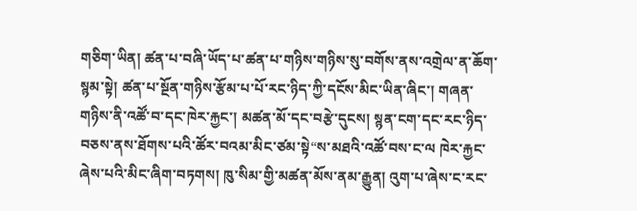གཅིག་ཡིན། ཚན་པ་བཞི་ཡོད་པ་ཚན་པ་གཉིས་གཉིས་སུ་བགོས་ནས་འགྲེལ་ན་ཆོག་སྙམ་སྟེ། ཚན་པ་སྔོན་གཉིས་རྩོམ་པ་པོ་རང་ཉིད་ཀྱི་དངོས་མིང་ཡིན་ཞིང་། གཞན་གཉིས་ནི་འཚོ་བ་དང་ཁེར་རྐྱང་། མཚན་མོ་དང་བརྩེ་དུངས། སྙན་ངག་དང་རང་ཉིད་བཅས་ནས་ཐོགས་པའི་ཚོར་བའམ་མིང་ཙམ་སྟེ“ས་མཐའི་འཚོ་བས་ང་ལ ཁེར་རྐྱང་ཞེས་པའི་མིང་ཞིག་བཏགས། ཁུ་སིམ་གྱི་མཚན་མོས་ནམ་རྒྱུན། འུག་པ་ཞེས་ང་རང་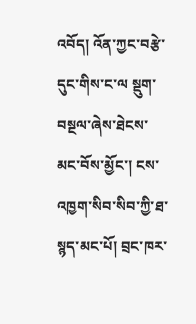འབོད། འོན་ཀྱང་བརྩེ་དུང་གིས་ང་ལ སྡུག་བསྔལ་ཞེས་ཐེངས་མང་བོས་མྱོང་། ངས་འཁྱག་སིབ་སིབ་ཀྱི་ཐ་སྙད་མང་པོ། བྲང་ཁར་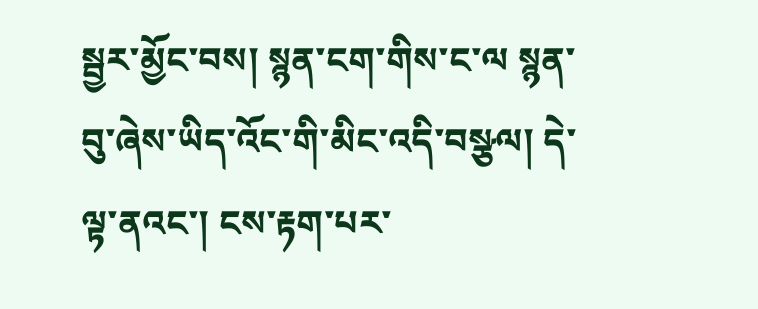སྦྱར་མྱོང་བས། སྙན་ངག་གིས་ང་ལ སྙན་བུ་ཞེས་ཡིད་འོང་གི་མིང་འདི་བསྩལ། དེ་ལྟ་ནའང་། ངས་རྟག་པར་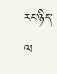རང་ཉིད་ལ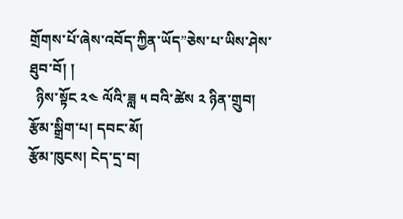གྲོགས་པོ་ཞེས་འབོད་ཀྱིན་ཡོད”ཅེས་པ་ཡིས་ཤེས་ཐུབ་བོ། །
  ཉིས་སྟོང ༢༤ ལོའི་ཟླ ༥ བའི་ཚེས ༢ ཉིན་གྲུབ།
རྩོམ་སྒྲིག་པ། དབང་མོ།
རྩོམ་ཁུངས། ངེད་དྲ་བ།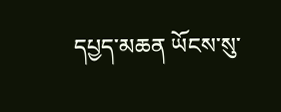དཔྱད་མཆན ཡོངས་སུ་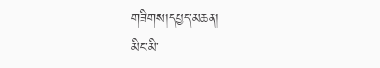གཟིགས།དཔྱད་མཆན།
མིང་མི་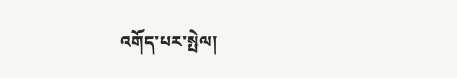འགོད་པར་སྤེལ།